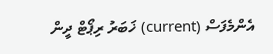އެންމެފަސް (current) ޚަބަރު ރިޕޯޓް ދީން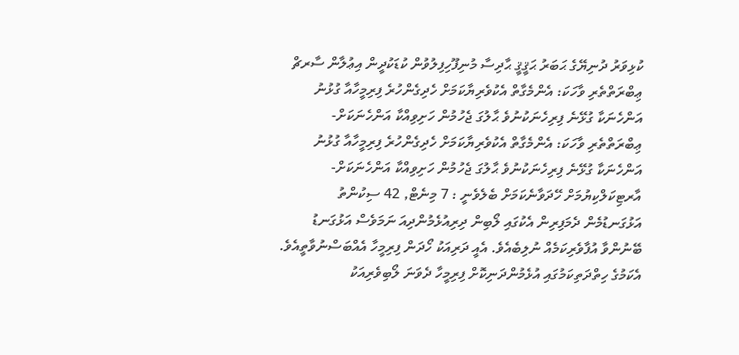ކުޅިވަރު ދުނިޔޭގެ ޙަބަރު ޙަޤީޤީ ޙާދިސާ މުނިފޫހިފިލުވުން ކުޑަކުދީން އިޢުލާން ސާރޗް
ޢިބްރަތްތެރި ވާހަކަ: އެންމެގާތް އެކުވެރިޔާކަމަށް ހެދިގެންހުރެ ފިރިމީހާއާ ގުޅުނު އަންހެނަކާ ގުޅޭނެ ފިރިހެނަކުނުވެ ޙާލުގަ ޖެހުމުން ހަށިވިއްކާ އަންހެނަކަށް-
ޢިބްރަތްތެރި ވާހަކަ: އެންމެގާތް އެކުވެރިޔާކަމަށް ހެދިގެންހުރެ ފިރިމީހާއާ ގުޅުނު އަންހެނަކާ ގުޅޭނެ ފިރިހެނަކުނުވެ ޙާލުގަ ޖެހުމުން ހަށިވިއްކާ އަންހެނަކަށް-
އާރޓިކަލްކިޔުމަށް ހޭދަވާނެކަމަށް ބެލެވެނީ : 7 މިނެޓް, 42 ސިކުންތު
އަޅުގަނޑުމެން ދެމަފިރިން އެކުގައި ލޯބިން ދިރިއުޅެމުންދިއަ ނަމަވެސް އަޅުގަނޑު ބޭނުންވާ އުފާވެރިކަމެއް ނުލިބެއެވެ. އެއީ ދަރިއަކު ހޯދަން ފިރިމީހާ އެއްބަސްނުވާތީއެވެ. އެކަމުގެ ހިތްދަތިކަމުގައި އުޅެމުންދަނިކޮށް ފިރިމީހާ ދެވަނަ ލޯބިވެރިއަކު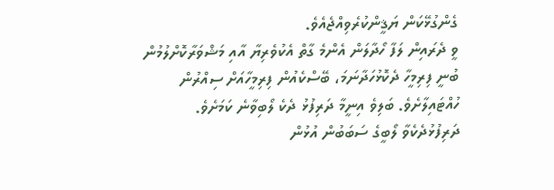ގެންގުޅޭކަން ޔަޤީންކުރެވިއްޖެއެވެ.
ވީ ދެރައިން ލަފާ ހޯދާލަން އެންމެ ގާތް އެކުވެރިޔާ އާއި މަޝްވަރާކޮށްލުމުން ބުނީ ފިރިމީހާ ދެކޮޅުހަދާނަމަ، ބޭސްކެއުން ފިރިމީހާއަށް ސިއްރުން ހުއްޓައިލާށެވެ. ބަލިވެ އިނީމާ ދަރިފުޅު ދެކެ ލޯބިވާނެ ކަމަށެވެ. ދަރިފުޅުދެކެވާ ލޯބީގެ ސަބަބުން އުޅުން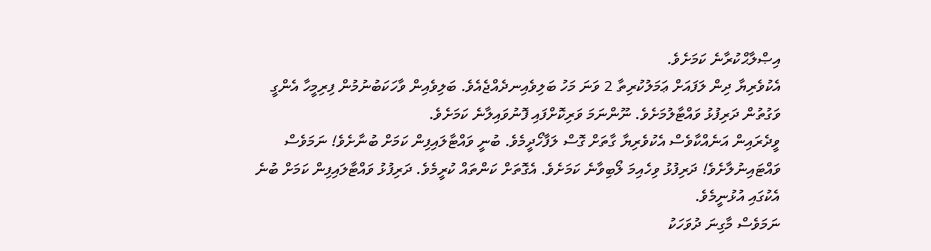އިޞްލާޙްކުރާނެ ކަމަށެވެ.
އެކުވެރިޔާ ދިން ލަފައަށް ޢަމަލުކުރިތާ 2 ވަނަ މަހު ބަލިވެއިނދެއްޖެއެވެ. ބަލިވެއިން ވާހަކަބުނުމުން ފިރިމީހާ އެންގީ ވަގުތުން ދަރިފުޅު ވައްޓާލުމަށެވެ. ނޫންނަމަ ވަރިކޮށްފައި ފޮނުވައިލާނެ ކަމަށެވެ.
ވީދެރައިން އަނެއްކާވެސް އެކުވެރިޔާ ގާތަށް ގޮސް ލަފާހޯދީމެވެ. ބުނީ ވައްޓާލައިފިން ކަމަށް ބުނާށެވެ! ނަމަވެސް ވައްޓައިނުލާށެވެ! ދަރިފުޅު ވިހެއިމަ ލޯބިވާނެ ކަމަށެވެ. އެގޮތަށް ކަންތައް ކުރީމެވެ. ދަރިފުޅު ވައްޓާލައިފިން ކަމަށް ބުނެ އެކުގައި އުޅުނީމެވެ.
ނަމަވެސް މާގިނަ ދުވަހަކު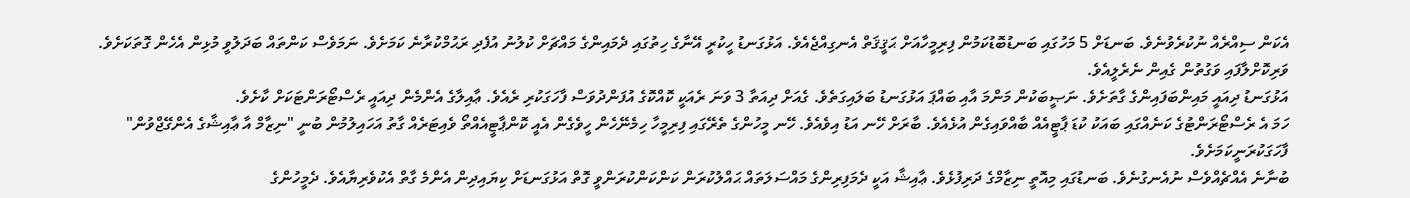އެކަން ސިއްރެއް ނުކުރެވުނެވެ. ބަނޑަށް 5 މަހުގައި ބަނޑުބޮޑުކަމުން ފިރިމީހާއަށް ޙަޤީޤަތް އެނގިއްޖެއެވެ. އަޅުގަނޑު ހީކުރީ އޭނާގެ ހިތުގައި ދެމައިންގެ މައްޗަށް ކުލުނު އުފެދި ރަޙުމްކުރާނެ ކަމަށެވެ. ނަމަވެސް ކަންތައް ބަދަލުވީ މުޅިން އެހެން ގޮތަކަށެވެ. ވަރިކޮށްލާފައި ވަގުތުން ގެއިން ނެރެލީއެވެ.
އަޅުގަނޑު ދިއައީ މައިންބަފައިންގެ ގާތަށެވެ. ނަޞީބަކުން މަންމަ އާއި ބައްޕަ އަޅުގަނޑު ބަލައިގަތެވެ. ގެއަށް ދިއަތާ 3 ވަނަ ރެއަކީ ކޮއްކޮގެ އުފަންދުވަސް ފާހަގަކުރި ރެއެވެ. ޢާއިލާގެ އެންމެން ދިއައީ ރެސްޓޯރަންޓަކަށް ކާށެވެ.
ހަމަ އެ ރެސްޓޯރަންޓުގެ ކަނެއްގައި ބައަކު ކުޑަ ޕާޓީއެއް ބާއްވައިގެން އުޅެއެވެ. ބާރަށް ހޭނ އަޑު އިވެއެވެ. ހޭނ މީހުންގެ ތެރޭގައި ފިރިމީހާ ހިމެނޭހެން ހީވެގެން އެއީ ކޮންޕާޓީއެއްތޯ ވެއިޓަރެއް ގާތު އަހައިލުމުން ބުނީ "ނިޒާމް އާ ޢާއިޝާގެ އެންގޭޖްވުން" ފާހަގަކުރަނީކަމަށެވެ.
ބުނާނެ އެއްޗެއްވެސް ނުއެނގުނެވެ. ބަނޑުގައި މިއޮތީ ނިޒާމްގެ ދަރިފުޅެވެ. ޢާއިޝާ އަކީ ދެމަފިރިންގެ މައްސަލަތައް ޙައްލުކުރަން ކަންކަންކުރަންވީ ގޮތް އަޅުގަނޑަށް ކިޔައިދިން އެންމެ ގާތް އެކުވެރިޔާއެވެ. ދެމީހުންގެ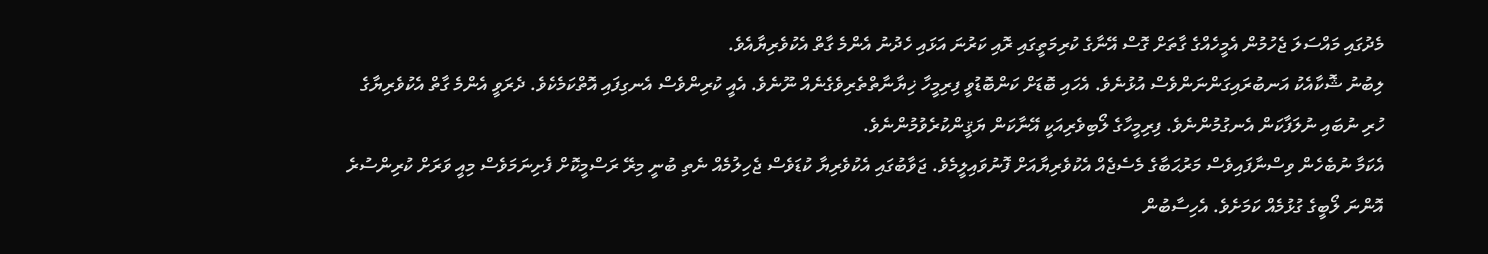މެދުގައި މައްސަލަ ޖެހުމުން އެމީހެއްގެ ގާތަށް ގޮސް އޭނާގެ ކުރިމަތީގައި ރޮއި ކަރުނަ އަޅައި ހެދުނު އެންމެ ގާތް އެކުވެރިޔާއެވެ.
ލިބުނު ޝޮކާއެކު އަނބުރައިގަންނަންވެސް އުޅުނެވެ. އެހައި ބޮޑަށް ކަންބޮޑުވީ ފިރިމީހާ ޚިޔާނާތްތެރިވެގެނެއް ނޫނެވެ. އެއީ ކުރިންވެސް އެނގިފައި އޮތްކަމެކެވެ. ދެރަވީ އެންމެ ގާތް އެކުވެރިޔާގެ ހުރި ނުބައި ނުލަފާކަން އެނގުމުންނެވެ. ފިރިމީހާގެ ލޯބިވެރިއަކީ އޭނާކަން ޔަޤީންކުރެވުމުންނެވެ.
އެކަމާ ނުބެހެން ވިސްނާފައިވެސް މަރުޙަބާގެ މެސެޖެއް އެކުވެރިޔާއަށް ފޮނުވައިލީމެވެ. ޖަވާބުގައި އެކުވެރިޔާ ކުޑަވެސް ޖެހިލުމެއް ނެތި ބުނީ މިރޭ ރަސްމީކޮށް ފެށިނަމަވެސް މިއީ ވަރަށް ކުރިންސުރެ އޮންނަ ލޯބީގެ ގުޅުމެއް ކަމަށެވެ. އެހިސާބުން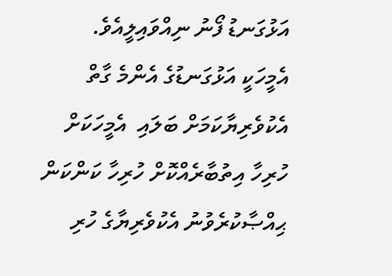އަޅުގަނޑު ފޯނު ނިއްވައިލީއެވެ.
އެމީހަކީ އަޅުގަނޑުގެ އެންމެ ގާތް އެކުވެރިޔާކަމަށް ބަލައި  އެމީހަކަށް ހުރިހާ އިތުބާރެއްކޮށް ހުރިހާ ކަންކަން ޙިއްޞާކުރެވުނު އެކުވެރިޔާގެ ހުރި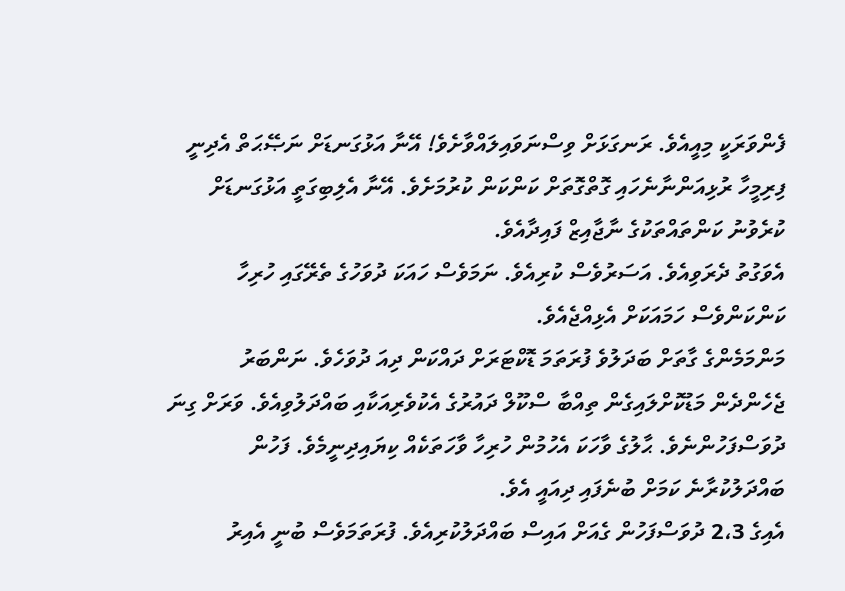ފެންވަރަކީ މިއީއެވެ. ރަނގަޅަށް ވިސްނަވައިލައްވާށެވެ! އޭނާ އަޅުގަނޑަށް ނަޞޭޙަތް އެދިނީ ފިރިމީހާ ރުޅިއަންނާނެހައި ގޮތްގޮތަށް ކަންކަން ކުރުމަށެވެ. އޭނާ އެލިބިގަތީ އަޅުގަނޑަށް ކުރެވުނު ކަންތައްތަކުގެ ނާޖާއިޒް ފައިދާއެވެ.
އެވަގުތު ދެރަވިއެވެ. އަސަރުވެސް ކުރިއެވެ. ނަމަވެސް ހައަކަ ދުވަހުގެ ތެރޭގައި ހުރިހާ ކަންކަންވެސް ހަމައަކަށް އެޅިއްޖެއެވެ.
މަންމަމެންގެ ގާތަށް ބަދަލުވެ ފުރަތަމަ ޑޮކްޓަރަށް ދައްކަން ދިއަ ދުވަހެވެ. ނަންބަރު ޖެހެންދެން މަޑުކޮށްލައިގެން ތިއްބާ ސްކޫލް ދައުރުގެ އެކުވެރިއަކާއި ބައްދަލުވިއެވެ. ވަރަށް ގިނަ ދުވަސްފަހުންނެވެ. ޙާލުގެ ވާހަކަ އެހުމުން ހުރިހާ ވާހަތަކެއް ކިޔައިދިނީމެވެ. ފަހުން ބައްދަލުކުރާނެ ކަމަށް ބުނެފައި ދިއައީ އެވެ.
އެއިގެ 2،3 ދުވަސްފަހުން ގެއަށް އައިސް ބައްދަލުކުރިއެވެ. ފުރަތަމަވެސް ބުނީ އެއިރު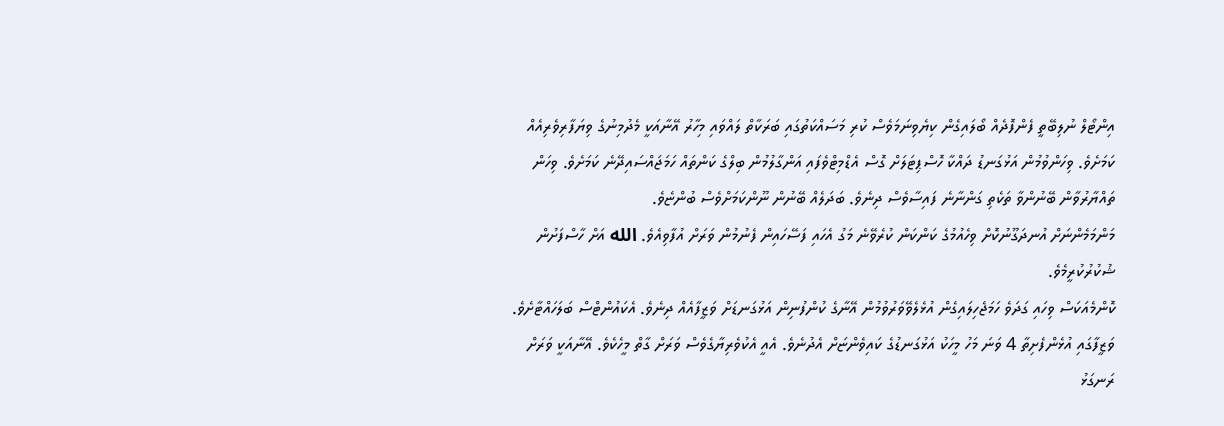އިންޓޯލް ނުލިބޭތީ ފެންފޮދެއް ބޯލައިގެން ކިޔެވިނަމަވެސް ކުރި މަސައްކަތުގައި ބަރަކާތް ލައްވައި މިހާރު އޭނާއަކީ މެދުމިނުގެ ވިޔަފާރިވެރިއެއް ކަމަށެވެ. ވިހަންވުމުން އަޅުގަނޑު ދައްކާ ހޮސްޕިޓަލަށް ގޮސް އެޑްމިޓްވެފައި އަންގާލުމުން ބިލްގެ ކަންތައް ހަމަޖައްސައިދޭނެ ކަމަށެވެ. ވިހަން ތައްޔާރުވާން ބޭނުންވާ ތަކެތި ގަންނާނެ ފައިސާވެސް ދިނެވެ. ބަދަލެއް ބޭނުން ނޫންކަމަށްވެސް ބުންޏެވެ.
މަންމަމެންނަށް އުނދަގޫނުކޮށް ވިހެއުމުގެ ކަންކަން ކުރެވޭނެ މަގު އެހައި ފަސޭހައިން ފެނުމުން ވަރަށް އުފާވިއެވެ. الله އަށް ހާސްފަށުން ޝުކުރުކުރީމެވެ.
ކޮންމެއަކަސް ވިހައި ގަދަވެ ހަމަޖެހިލައިގެން އުޅެލެވޭވަރުވުމުން އޭނާގެ ކުންފުނިން އަޅުގަނޑަށް ވަޒީފާއެއް ދިނެވެ. އެކައުންޓްސް ބަލަހައްޓާށެވެ. ވަޒީފާގައި އުޅެންފެށިތާ 4 ވަނަ މަހު މީހަކު އަޅުގަނޑުގެ ކައިވެންޏަށް އެދުނެވެ. އެއީ އެކުވެރިޔާގެވެސް ވަރަށް ގާތް މީހެކެވެ. އޭނާއަކީ ވަރަށް ރަނގަޅު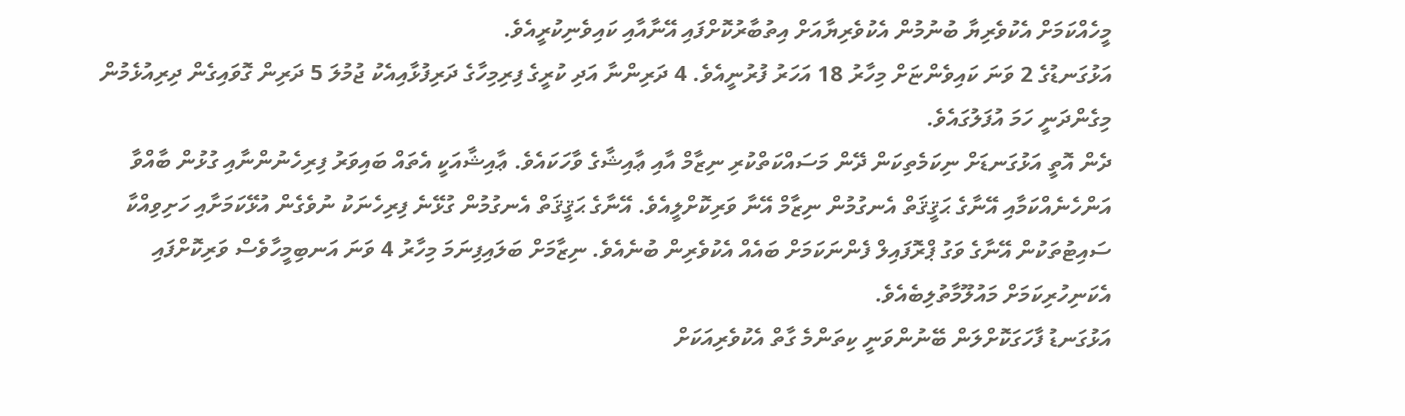މީހެއްކަމަށް އެކުވެރިޔާ ބުނުމުން އެކުވެރިޔާއަށް އިތުބާރުކޮށްފައި އޭނާއާއި ކައިވެނިކުރީއެވެ.
އަޅުގަނޑުގެ 2 ވަނަ ކައިވެންޏަށް މިހާރު 18 އަހަރު ފުރުނީއެވެ. 4 ދަރިންނާ އަދި ކުރީގެ ފިރިމިހާގެ ދަރިފުޅާއިއެކު ޖުމުލަ 5 ދަރިން ގޮވައިގެން ދިރިއުޅެމުން މިގެންދަނީ ހަމަ އުފަލުގައެވެ.
ދެން އޮތީ އަޅުގަނޑަށް ނިކަމެތިކަން ދޭން މަސައްކަތްކުރި ނިޒާމް އާއި ޢާއިޝާގެ ވާހަކައެވެ. ޢާއިޝާއަކީ އެތައް ބައިވަރު ފިރިހެނުންނާއި ގުޅުން ބާއްވާ އަންހެނެއްކަމާއި އޭނާގެ ޙަޤީޤަތް އެނގުމުން ނިޒާމް އޭނާ ވަރިކޮށްލީއެވެ. އޭނާގެ ޙަޤީޤަތް އެނގުމުން ގުޅޭނެ ފިރިހެނަކު ނުވެގެން އުޅޭކަމަށާއި ހަށިވިއްކާ ސައިޓުތަކުން އޭނާގެ ވަގު ޕްރޮފައިލް ފެންނަކަމަށް ބައެއް އެކުވެރިން ބުނެއެވެ. ނިޒާމަށް ބަލައިފިނަމަ މިހާރު 4 ވަނަ އަނބިމީހާވެސް ވަރިކޮށްފައި އެކަނިހުރިކަމަށް މައުލޫމާތުލިބެއެވެ.
އަޅުގަނޑު ފާހަގަކޮށްލަން ބޭނުންވަނީ ކިތަންމެ ގާތް އެކުވެރިއަކަށް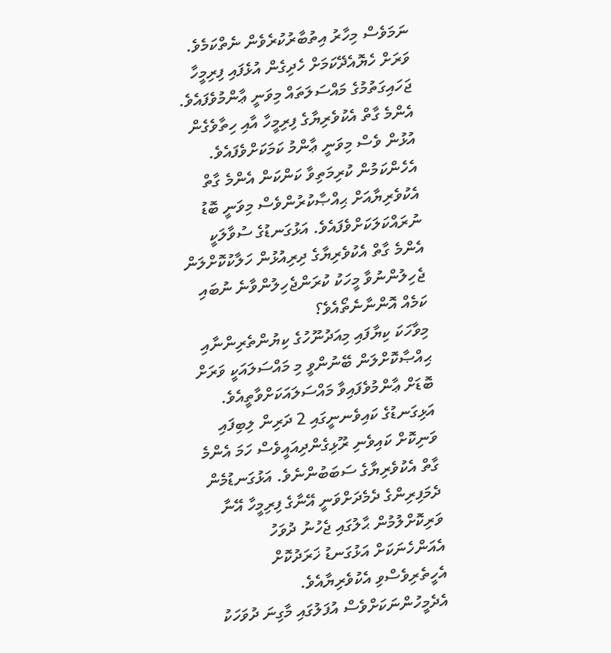ނަމަވެސް މިހާރު އިތުބާރުކުރެވެން ނެތްކަމެވެ. ވަރަށް ހެޔޮއެދޭކަމަށް ހެދިގެން އުޅެފައި ފިރިމީހާ ޖަހައިގަތުމުގެ މައްސަލަތައް މިވަނީ ޢާންމުވެފައެވެ. އެންމެ ގާތް އެކުވެރިޔާގެ ފިރިމީހާ އާއި ހިތާވެގެން އުޅުން ވެސް މިވަނީ ޢާންމު ކަމަކަށްވެފައެވެ. އެހެންކަމުން ކުރިމަތިވާ ކަންކަން އެންމެ ގާތް އެކުވެރިޔާއަށް ޙިއްޞާކުރުންވެސް މިވަނީ ބޮޑު ނުރައްކަލަކަށްވެފައެވެ. އަޅުގަނޑުގެ ސުވާލަކީ އެންމެ ގާތް އެކުވެރިޔާގެ ދިރިއުޅުން ހަލާކުކޮށްލަން ޖެހިލުންނުވާ މީހަކު ކުރަންޖެހިލުންވާނެ ނުބައި ކަމެއް އޮންނާނެތޯއެވެ؟
މިވާހަކަ ކިޔާފައި މިއަދުނޫހުގެ ކިޔުންތެރިންނާއި ޙިއްޞާކޮށްލަން ބޭނުންވީ މި މައްސަލައަކީ ވަރަށް ބޮޑަށް ޢާންމުވެފައިވާ މައްސަލައަކަށްވާތީއެވެ. އަޅިގަނޑުގެ ކައިވެނނީގައި 2 ދަރިން ލިބިފައި ވަނިކޮށް ކައިވެނި ރޫޅިގެންދިއައީވެސް ހަމަ އެންމެ ގާތް އެކުވެރިޔާގެ ސަބަބުންނެވެ. އަޅުގަނޑުމެން ދެމަފިރިންގެ ދެމެދަށްވަނީ އޭނާގެ ފިރިމީހާ އޭނާ ވަރިކޮށްލުމުން ޙާލުގައި ޖެހުނު ދުވަހު އެއަންހެނަކަށް އަޅުގަނޑު ޚަރަދުކޮށް އެހީތެރިވެސްވި އެކުވެރިޔާއެވެ.
އެދެމީހުންނަކަށްވެސް އުފަލުގައި މާގިނަ ދުވަހަކު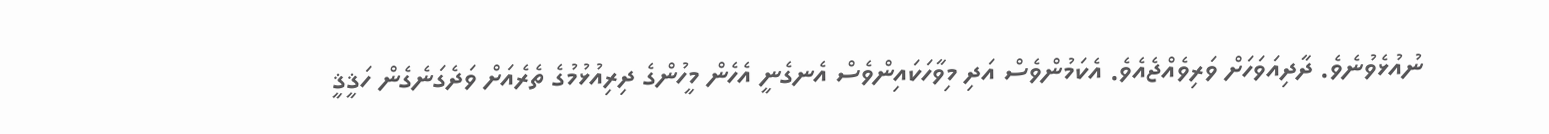ނުއުޅެވުނެވެ. ދާދިއަވަހަށް ވަރިވެއްޖެއެވެ. އެކަމުންވެސް އަދި މިވާހަކައިންވެސް އެނގެނީ އެހެން މީހުންގެ ދިރިއުޅުމުގެ ތެރެއަށް ވަދެގަނެގެން ހަޤީޤީ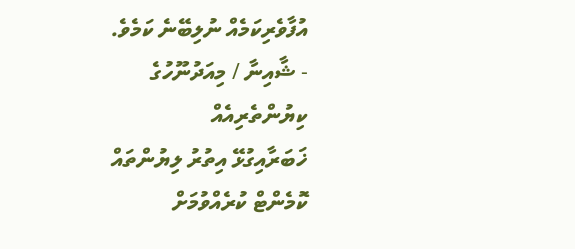އުފާވެރިކަމެއް ނުލިބޭނެ ކަމެވެ.
- ޝާއިނާ / މިއަދުނޫހުގެ ކިޔުންތެރިއެއް
ޚަބަރާއިގުޅޭ އިތުރު ލިޔުންތައް
ކޮމެންޓް ކުރެއްވުމަށް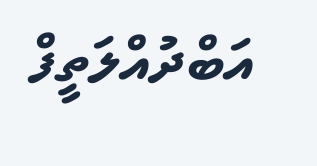އަބްދުއްލަތީފް